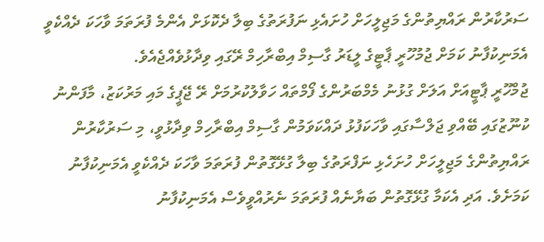ސަރުކާރުން ރައްޔިތުންގެ މަޖިލީހަށް ހުށައެޅި ނަފުރަތުގެ ބިލާ ދެކޮޅަށް އެންމެ ފުރަތަމަ ވާހަކަ ދެއްކެވީ އެމަނިކުފާނު ކަމަށް ޖުމުހޫރީ ޕާޓީގެ ލީޑަރު ގާސިމް އިބްރާހިމް ރޭގައި ވިދާޅުވެއްޖެއެވެ.
ޖުމްހޫރީ ޕާޓީއަށް އަލަށް ގުޅުނު މެމްބަރުންގެ ފޯމްތައް ހަވާލުކުރުމަށް ރޭ ޖޭޕީގެ މައި މަރުކަޒު، މާފަންނު ކުނޫޒުގައި ބޭއްވި ޖަލްސާގައި ވާހަކަފުޅު ދައްކަވަމުން ގާސިމް އިބްރާހިމް ވިދާޅުވީ، މި ސަރުކާރުން ރައްޔިތުންގެ މަޖިލީހަށް ހުށަހެޅި ނަފްރަތުގެ ބިލާ ގުޅޭގޮތުން ފުރަތަމަ ވާހަކަ ދެއްކެވީ އެމަނިކުފާނު ކަމަށެވެ. އަދި އެކަމާ ގުޅޭގޮތުން ބަޔާނެއް ފުރަތަމަ ނެރުއްވީވެސް އެމަނިކުފާނު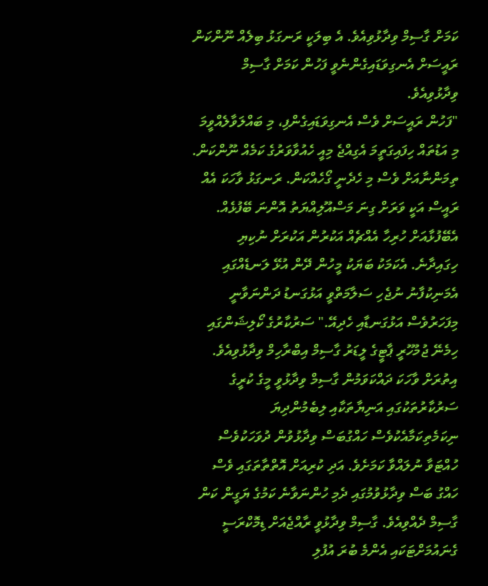ކަމަށް ގާސިމް ވިދާޅުވިއެވެ. އެ ބިލަކީ ރަނގަޅު ބިލެއް ނޫންކަން ރައީސަށް އެނގިވަޑައިގެންނެވީ ފަހުން ކަމަށް ގާސިމް ވިދާޅުވިއެވެ.
"ފަހުން ރައީސަށް ވެސް އެނގިވަޑައިގެންފި، މި ބައްލަވާލެއްވީމަ މި އަޑުތައް ހިފައިގަތީމަ އެގިއްޖެ މިއީ ހެއުވާވަރުގެ ކަމެއް ނޫންކަން. ތިމަންނާއަށް ވެސް މި ހެދެނީ ގޯހެއްކަން. ރަނގަޅު ވާހަކަ އެއް ރައީސް އަކީ ވަރަށް ގިނަ މަސްއޫލިއްޔަތު އޮންނަ ބޭފުޅެއް. އެބޭފުޅާއަށް ހުރިހާ އެއްޗެއް އަކުރުން އަކުރަށް ނުކިޔި ހިގައިދާނެ. އެކަމަކު ބަޔަކު މީހުން ދޭން އުޅޭ ލަނޑެއްގައި އެމަނިކުފާނު ނުޖެހި ސަލާމަތްވީ އަޅުގަނޑު ދަންނަވާނީ މިފަހަރުވެސް އަޅުގަނޑާއި ހެދިއޭ." ސަރުކާރުގެ ކޯލިޝަންގައި ހިމެނޭ ޖުމުހޫރީ ޕާޓީގެ ލީޑަރު ގާސިމް އިބްރާހިމް ވިދާޅުވިއެވެ.
އިތުރަށް ވާހަކަ ދައްކަވަމުން ގާސިމް ވިދާޅުވީ މީގެ ކުރީގެ ސަރުކާރުތަކުގައި އަނިޔާތަކާއި ލިބެމުންދިޔަ ނިކަމެތިކަމާއެކުވެސް ހައްގުބަސް ވިދާޅުވުން ދުވަހަކުވެސް ހުއްޓަވާ ނުލައްވާ ކަމަށެވެ. އަދި ކުރިއަށް އޮތްތާތަގައި ވެސް ހައްގު ބަސް ވިދާޅުވުމުގައި ދެމި ހުންނަވާނެ ކަމުގެ ޔަގީން ކަން ގާސިމް ދެއްވިއެވެ. ގާސިމް ވިދާޅުވީ ރާއްޖެއަށް ޑިމޮކްރަސީ ގެނައުމަށްޓަކައި އެންމެ ބުރަ އުފުލި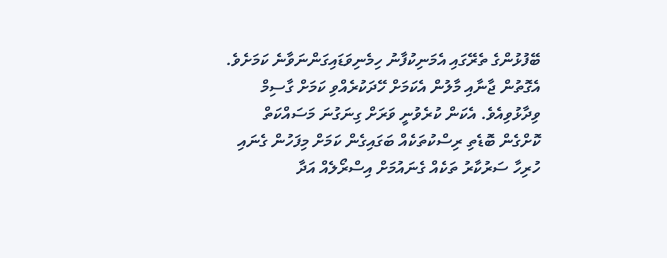ބޭފުޅުންގެ ތެރޭގައި އެމަނިކުފާނު ހިމެނިވަޑައިގަންނަވާނެ ކަމަށެވެ. އެގޮތުން ޖާނާއި މާލުން އެކަމަށް ހޭދަކުރެއްވި ކަމަށް ގާސިމް ވިދާޅުވިއެވެ. އެކަން ކުރެވުނީ ވަރަށް ގިނަގުނަ މަސައްކަތް ކޮށްގެން ބޮޑެތި ރިސްކުތަކެއް ބަގައިގެން ކަމަށް މިފަހުން ގެނައި ހުރިހާ ސަރުކާރު ތަކެއް ގެނައުމަށް އިސްރޯލެއް އަދާ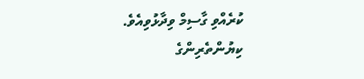ކުރެއްވި ގާސިމް ވިދާޅުވިއެވެ.
ކިޔުންތެރިންގެ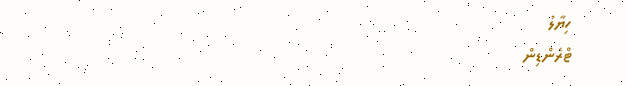ހިޔާލު
ޓްރެންޑިން